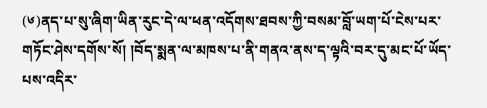(༦)ནད་པ་སུ་ཞིག་ཡིན་རུང་དེ་ལ་ཕན་འདོགས་ཐབས་ཀྱི་བསམ་བློ་ཡག་པོ་ངེས་པར་གཏོང་ཤེས་དགོས་སོ། །བོད་སྨན་ལ་མཁས་པ་ནི་གནའ་ནས་ད་ལྟའི་བར་དུ་མང་པོ་ཡོད་པས་འདིར་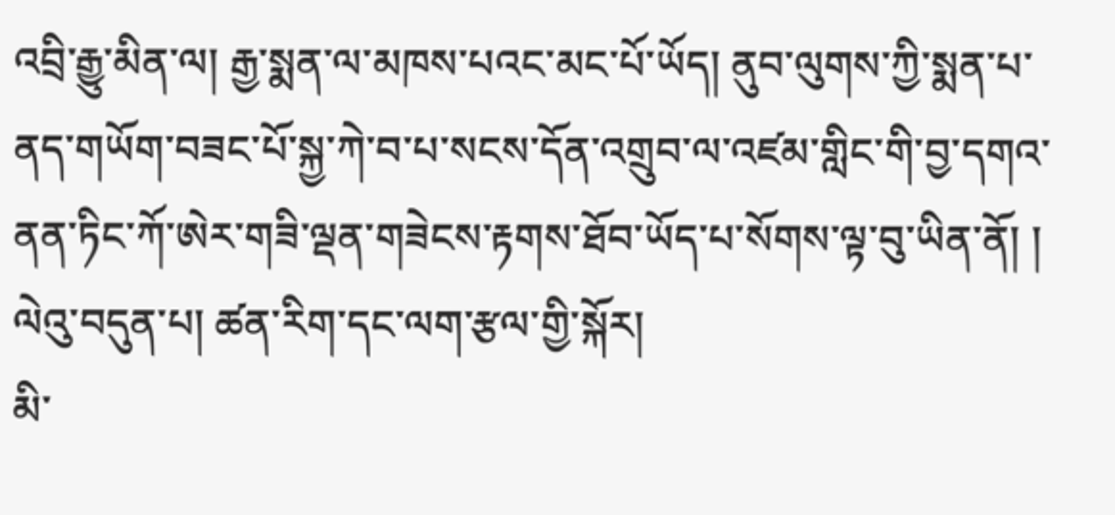འབྲི་རྒྱུ་མིན་ལ། རྒྱ་སྨན་ལ་མཁས་པའང་མང་པོ་ཡོད། ནུབ་ལུགས་ཀྱི་སྨན་པ་ནད་གཡོག་བཟང་པོ་སྐྱ་ཀེ་བ་པ་སངས་དོན་འགྲུབ་ལ་འཛམ་གླིང་གི་བྱ་དགའ་ནན་ཏིང་ཀོ་ཨེར་གཟི་ལྡན་གཟེངས་རྟགས་ཐོབ་ཡོད་པ་སོགས་ལྟ་བུ་ཡིན་ནོ། །
ལེའུ་བདུན་པ། ཚན་རིག་དང་ལག་རྩལ་གྱི་སྐོར།
མི་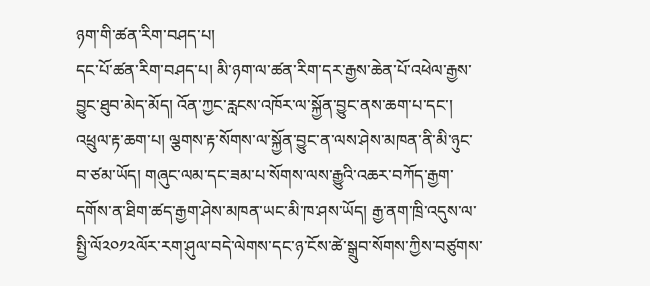ཉག་གི་ཚན་རིག་བཤད་པ།
དང་པོ་ཚན་རིག་བཤད་པ། མི་ཉག་ལ་ཚན་རིག་དར་རྒྱས་ཆེན་པོ་འཕེལ་རྒྱས་བྱུང་ཐུབ་མེད་མོད། འོན་ཀྱང་རླངས་འཁོར་ལ་སྐྱོན་བྱུང་ནས་ཆག་པ་དང་། འཕྲུལ་རྟ་ཆག་པ། ལྕགས་རྟ་སོགས་ལ་སྐྱོན་བྱུང་ན་ལས་ཤེས་མཁན་ནི་མི་ཉུང་བ་ཙམ་ཡོད། གཞུང་ལམ་དང་ཟམ་པ་སོགས་ལས་རྒྱུའི་འཆར་བཀོད་རྒྱག་དགོས་ན་ཐིག་ཚད་རྒྱག་ཤེས་མཁན་ཡང་མི་ཁ་ཤས་ཡོད། རྒྱ་ནག་ཁྲི་འདུས་ལ་སྤྱི་ལོ༢༠༡༢ལོར་རག་ཤུལ་བདེ་ལེགས་དང་ཉ་ངོས་ཚེ་སྒྲུབ་སོགས་ཀྱིས་བཙུགས་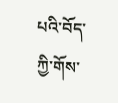པའི་བོད་ཀྱི་གོས་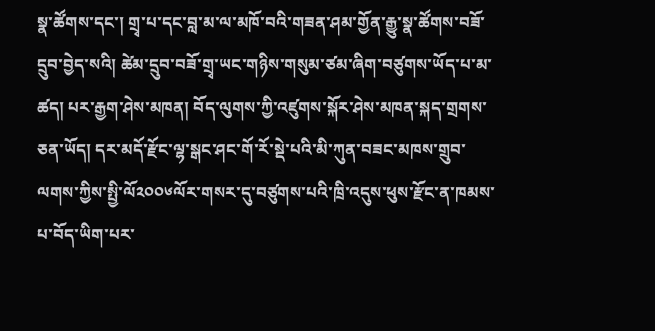སྣ་ཚོགས་དང་། གྲྭ་པ་དང་བླ་མ་ལ་མཁོ་བའི་གཟན་ཤམ་གྱོན་རྒྱུ་སྣ་ཚོགས་བཟོ་དྲུབ་བྱེད་སའི། ཚེམ་དྲུབ་བཟོ་གྲྭ་ཡང་གཉིས་གསུམ་ཙམ་ཞིག་བཙུགས་ཡོད་པ་མ་ཚད། པར་རྒྱག་ཤེས་མཁན། བོད་ལུགས་ཀྱི་འཛུགས་སྐོར་ཤེས་མཁན་སྐད་གྲགས་ཅན་ཡོད། དར་མདོ་རྫོང་ལྷ་སྒང་ཤང་གོ་རོ་སྡེ་པའི་མི་ཀུན་བཟང་མཁས་གྲུབ་ལགས་ཀྱིས་སྤྱི་ལོ༢༠༠༦ལོར་གསར་དུ་བཙུགས་པའི་ཁྲི་འདུས་ཕུས་རྫོང་ན་ཁམས་པ་བོད་ཡིག་པར་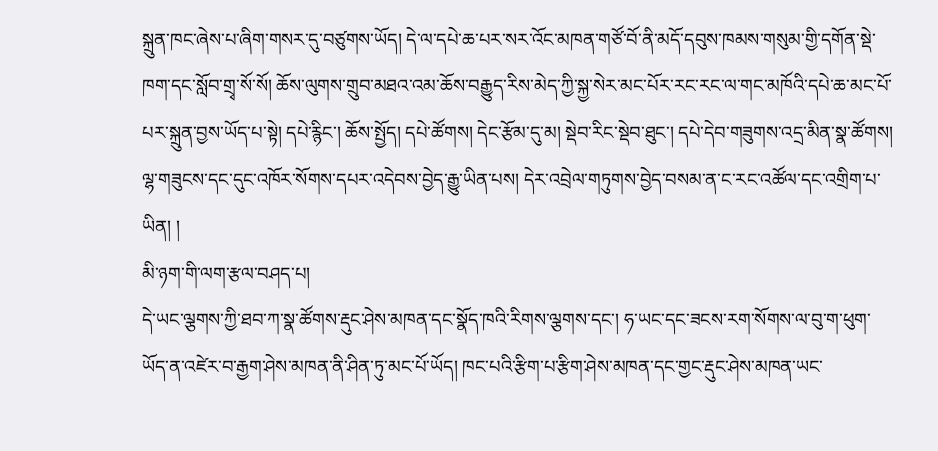སྐྲུན་ཁང་ཞེས་པ་ཞིག་གསར་དུ་བཙུགས་ཡོད། དེ་ལ་དཔེ་ཆ་པར་སར་འོང་མཁན་གཙོ་བོ་ནི་མདོ་དབུས་ཁམས་གསུམ་གྱི་དགོན་སྡེ་ཁག་དང་སློབ་གྲྭ་སོ་སོ། ཆོས་ལུགས་གྲུབ་མཐའ་འམ་ཆོས་བརྒྱུད་རིས་མེད་ཀྱི་སྐྱ་སེར་མང་པོར་རང་རང་ལ་གང་མཁོའི་དཔེ་ཆ་མང་པོ་པར་སྐྲུན་བྱས་ཡོད་པ་སྟེ། དཔེ་རྙིང་། ཆོས་སྤྱོད། དཔེ་ཚོགས། དེང་རྩོམ་དུ་མ། སྡེབ་རིང་སྡེབ་ཐུང་། དཔེ་དེབ་གཟུགས་འདྲ་མིན་སྣ་ཚོགས། ལྷ་གཟུངས་དང་དུང་འཁོར་སོགས་དཔར་འདེབས་བྱེད་རྒྱུ་ཡིན་པས། དེར་འབྲེལ་གཏུགས་བྱེད་བསམ་ན་ང་རང་འཚོལ་དང་འགྲིག་པ་ཡིན། །
མི་ཉག་གི་ལག་རྩལ་བཤད་པ།
དེ་ཡང་ལྕགས་ཀྱི་ཐབ་ཀ་སྣ་ཚོགས་རྡུང་ཤེས་མཁན་དང་སྣོད་ཁའི་རིགས་ལྕགས་དང་། ཧ་ཡང་དང་ཟངས་རག་སོགས་ལ་བུ་ག་ཕུག་ཡོད་ན་འཛེར་བ་རྒྱག་ཤེས་མཁན་ནི་ཤིན་ཏུ་མང་པོ་ཡོད། ཁང་པའི་རྩིག་པ་རྩིག་ཤེས་མཁན་དང་གྱང་རྡུང་ཤེས་མཁན་ཡང་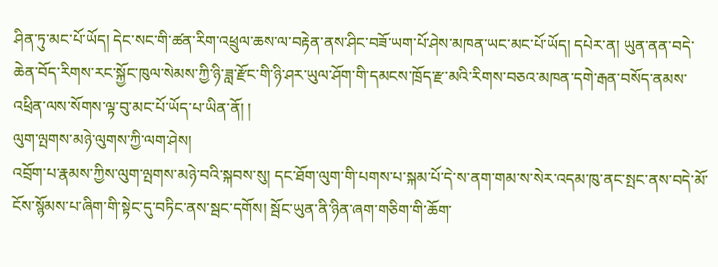ཤིན་ཏུ་མང་པོ་ཡོད། དེང་སང་གི་ཚན་རིག་འཕྲུལ་ཆས་ལ་བརྟེན་ནས་ཤིང་བཟོ་ཡག་པོ་ཤེས་མཁན་ཡང་མང་པོ་ཡོད། དཔེར་ན། ཡུན་ནན་བདེ་ཆེན་བོད་རིགས་རང་སྐྱོང་ཁུལ་སེམས་ཀྱི་ཉི་ཟླ་རྫོང་གི་ཉི་ཤར་ཡུལ་ཤོག་གི་དམངས་ཁྲོད་རྫ་མའི་རིགས་བཅའ་མཁན་དགེ་རྒན་བསོད་ནམས་འཕྲིན་ལས་སོགས་ལྟ་བུ་མང་པོ་ཡོད་པ་ཡིན་ནོ། །
ལུག་ལྤགས་མཉེ་ལུགས་ཀྱི་ལག་ཤེས།
འབྲོག་པ་རྣམས་ཀྱིས་ལུག་ལྤགས་མཉེ་བའི་སྐབས་སུ། དང་ཐོག་ལུག་གི་པགས་པ་སྐམ་པོ་དེ་ས་ནག་གམ་ས་སེར་འདམ་ཁུ་ནང་སྤང་ནས་བདེ་མོ་ངོས་སྙོམས་པ་ཞིག་གི་སྟེང་དུ་བཏིང་ནས་སྦང་དགོས། སྦོང་ཡུན་ནི་ཉིན་ཞག་གཅིག་གི་ཆོག་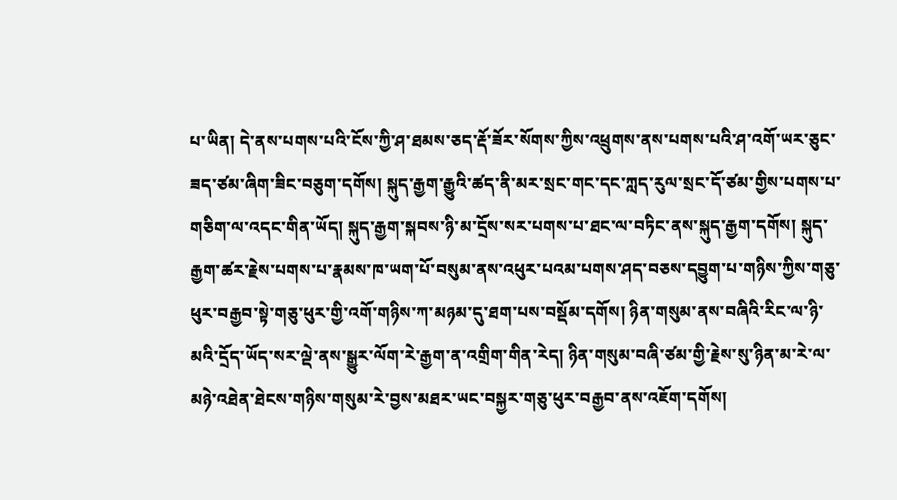པ་ཡིན། དེ་ནས་པགས་པའི་ངོས་ཀྱི་ཤ་ཐམས་ཅད་རྡོ་ཟོར་སོགས་ཀྱིས་འཕྲུགས་ནས་པགས་པའི་ཤ་འགོ་ཡར་ཅུང་ཟད་ཙམ་ཞིག་ཟིང་བཅུག་དགོས། སྐུད་རྒྱག་རྒྱུའི་ཚད་ནི་མར་སྲང་གང་དང་ཀླད་རུལ་སྲང་དོ་ཙམ་གྱིས་པགས་པ་གཅིག་ལ་འདང་གིན་ཡོད། སྐུད་རྒྱག་སྐབས་ཉི་མ་དྲོས་སར་པགས་པ་ཐང་ལ་བཏིང་ནས་སྐུད་རྒྱག་དགོས། སྐུད་རྒྱག་ཚར་རྗེས་པགས་པ་རྣམས་ཁ་ཡག་པོ་བསུམ་ནས་འཕུར་པའམ་པགས་ཤད་བཅས་དབྱུག་པ་གཉིས་ཀྱིས་གཅུ་ཕུར་བརྒྱབ་སྟེ་གཅུ་ཕུར་གྱི་འགོ་གཉིས་ཀ་མཉམ་དུ་ཐག་པས་བསྡོམ་དགོས། ཉིན་གསུམ་ནས་བཞིའི་རིང་ལ་ཉི་མའི་དྲོད་ཡོད་སར་ལྡེ་ནས་སྒྱུར་ལོག་རེ་རྒྱག་ན་འགྲིག་གིན་རེད། ཉིན་གསུམ་བཞི་ཙམ་གྱི་རྗེས་སུ་ཉིན་མ་རེ་ལ་མཉེ་འཐེན་ཐེངས་གཉིས་གསུམ་རེ་བྱས་མཐར་ཡང་བསྐྱར་གཅུ་ཕུར་བརྒྱབ་ནས་འཇོག་དགོས།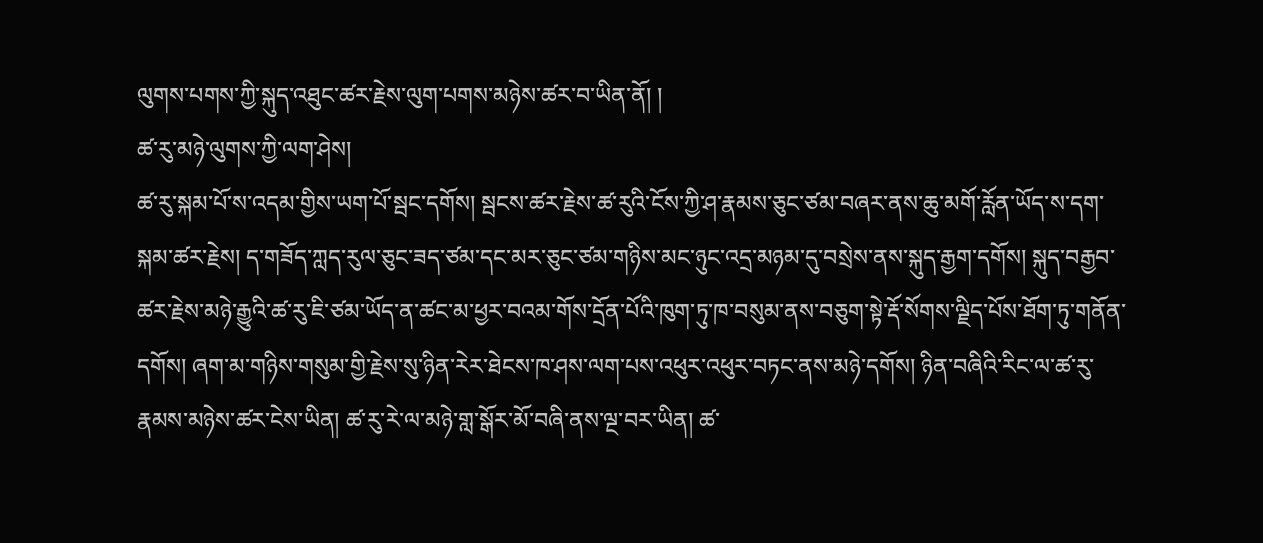ལུགས་པགས་ཀྱི་སྐུད་འཐུང་ཚར་རྗེས་ལུག་པགས་མཉེས་ཚར་བ་ཡིན་ནོ། །
ཚ་རུ་མཉེ་ལུགས་ཀྱི་ལག་ཤེས།
ཚ་རུ་སྐམ་པོ་ས་འདམ་གྱིས་ཡག་པོ་སྦང་དགོས། སྦངས་ཚར་རྗེས་ཚ་རུའི་ངོས་ཀྱི་ཤ་རྣམས་ཅུང་ཙམ་བཞར་ནས་ཆུ་མགོ་རློན་ཡོད་ས་དག་སྐམ་ཚར་རྗེས། ད་གཟོད་ཀླད་རུལ་ཅུང་ཟད་ཙམ་དང་མར་ཅུང་ཙམ་གཉིས་མང་ཉུང་འདྲ་མཉམ་དུ་བསྲེས་ནས་སྐུད་རྒྱག་དགོས། སྐུད་བརྒྱབ་ཚར་རྗེས་མཉེ་རྒྱུའི་ཚ་རུ་ཇི་ཙམ་ཡོད་ན་ཚང་མ་ཕྱར་བའམ་གོས་དྲོན་པོའི་ཁུག་ཏུ་ཁ་བསུམ་ནས་བཅུག་སྟེ་རྡོ་སོགས་ལྗིད་པོས་ཐོག་ཏུ་གནོན་དགོས། ཞག་མ་གཉིས་གསུམ་གྱི་རྗེས་སུ་ཉིན་རེར་ཐེངས་ཁ་ཤས་ལག་པས་འཕུར་འཕུར་བཏང་ནས་མཉེ་དགོས། ཉིན་བཞིའི་རིང་ལ་ཚ་རུ་རྣམས་མཉེས་ཚར་ངེས་ཡིན། ཚ་རུ་རེ་ལ་མཉེ་གླ་སྒོར་མོ་བཞི་ནས་ལྔ་བར་ཡིན། ཚ་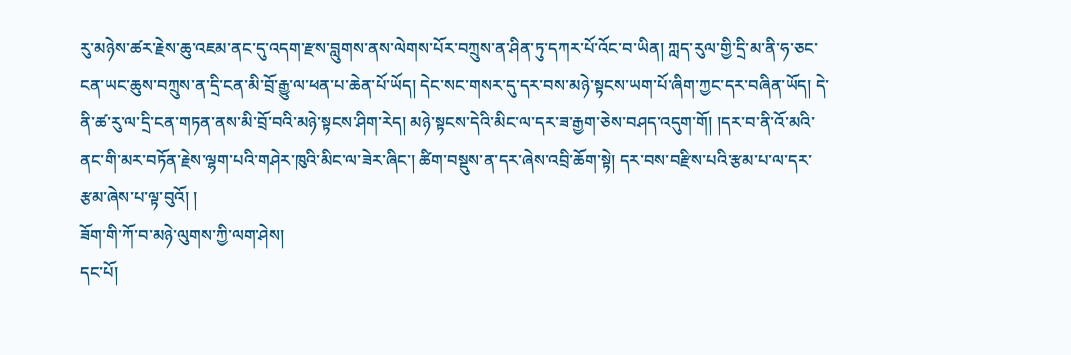རུ་མཉེས་ཚར་རྗེས་ཆུ་འཇམ་ནང་དུ་འདག་རྫས་བླུགས་ནས་ལེགས་པོར་བཀྲུས་ན་ཤིན་ཏུ་དཀར་པོ་འོང་བ་ཡིན། ཀླད་རུལ་གྱི་དྲི་མ་ནི་ཧ་ཅང་ངན་ཡང་ཆུས་བཀྲུས་ན་དྲི་ངན་མི་བྲོ་རྒྱུ་ལ་ཕན་པ་ཆེན་པོ་ཡོད། དེང་སང་གསར་དུ་དར་བས་མཉེ་སྟངས་ཡག་པོ་ཞིག་ཀྱང་དར་བཞིན་ཡོད། དེ་ནི་ཚ་རུ་ལ་དྲི་ངན་གཏན་ནས་མི་བྲོ་བའི་མཉེ་སྟངས་ཤིག་རེད། མཉེ་སྟངས་དེའི་མིང་ལ་དར་ཟ་རྒྱག་ཅེས་བཤད་འདུག་གོ། །དར་བ་ནི་འོ་མའི་ནང་གི་མར་བཏོན་རྗེས་ལྷག་པའི་གཤེར་ཁུའི་མིང་ལ་ཟེར་ཞིང་། ཚིག་བསྡུས་ན་དར་ཞེས་འབྲི་ཆོག་སྟེ། དར་བས་བརྫིས་པའི་རྩམ་པ་ལ་དར་རྩམ་ཞེས་པ་ལྟ་བུའོ། །
ཟོག་གི་ཀོ་བ་མཉེ་ལུགས་ཀྱི་ལག་ཤེས།
དང་པོ།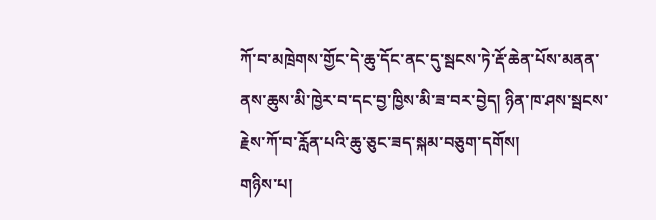ཀོ་བ་མཁྲེགས་གྱོང་དེ་ཆུ་དོང་ནང་དུ་སྦངས་ཏེ་རྡོ་ཆེན་པོས་མནན་ནས་ཆུས་མི་ཁྱེར་བ་དང་བྱ་ཁྱིས་མི་ཟ་བར་བྱེད། ཉིན་ཁ་ཤས་སྦངས་རྗེས་ཀོ་བ་རློན་པའི་ཆུ་ཅུང་ཟད་སྐམ་བཅུག་དགོས།
གཉིས་པ།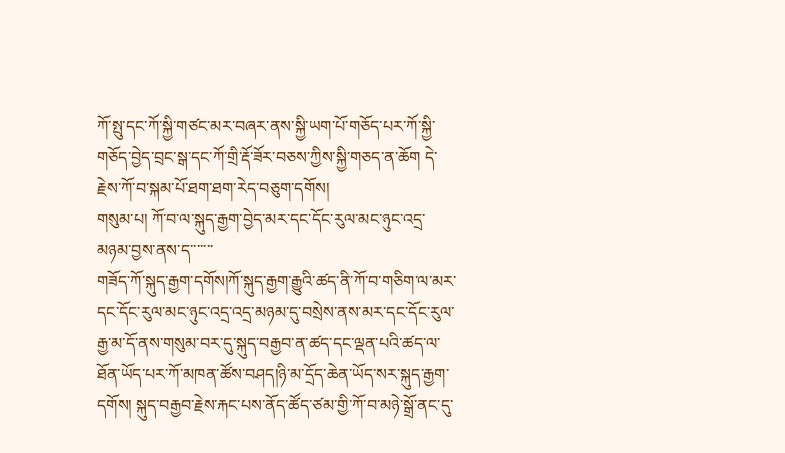ཀོ་སྤུ་དང་ཀོ་སྐྱི་གཙང་མར་བཞར་ནས་སྐྱི་ཡག་པོ་གཅོད་པར་ཀོ་སྐྱི་གཅོད་བྱེད་བྲང་སྒ་དང་ཀོ་གྲི་རྡོ་ཟོར་བཅས་ཀྱིས་སྐྱི་གཅད་ན་ཆོག དེ་རྗེས་ཀོ་བ་སྐམ་པོ་ཐག་ཐག་རེད་བཅུག་དགོས།
གསུམ་པ། ཀོ་བ་ལ་སྐུད་རྒྱག་བྱེད་མར་དང་དོང་རུལ་མང་ཉུང་འདྲ་མཉམ་བྱས་ནས་ད་་་་་་་
གཟོད་ཀོ་སྐུད་རྒྱག་དགོས།ཀོ་སྐུད་རྒྱག་རྒྱུའི་ཚད་ནི་ཀོ་བ་གཅིག་ལ་མར་དང་དོང་རུལ་མང་ཉུང་འདྲ་འདྲ་མཉམ་དུ་བསྲེས་ནས་མར་དང་དོང་རུལ་རྒྱ་མ་དོ་ནས་གསུམ་བར་དུ་སྐུད་བརྒྱབ་ན་ཚད་དང་ལྡན་པའི་ཚད་ལ་ཐོན་ཡོད་པར་ཀོ་མཁན་ཚོས་བཤད།ཉི་མ་དྲོད་ཆེན་ཡོད་སར་སྐུད་རྒྱག་དགོས། སྐུད་བརྒྱབ་རྗེས་རྐང་པས་ནོད་ཚོད་ཙམ་གྱི་ཀོ་བ་མཉེ་སྒྲོ་ནང་དུ་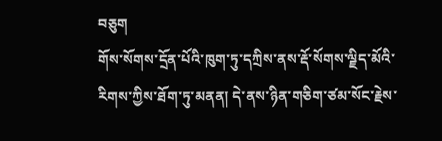བཅུག
གོས་སོགས་དྲོན་པོའི་ཁུག་ཏུ་དཀྲིས་ནས་རྡོ་སོགས་ལྗིད་མོའི་རིགས་ཀྱིས་ཐོག་ཏུ་མནན། དེ་ནས་ཉིན་གཅིག་ཙམ་སོང་རྗེས་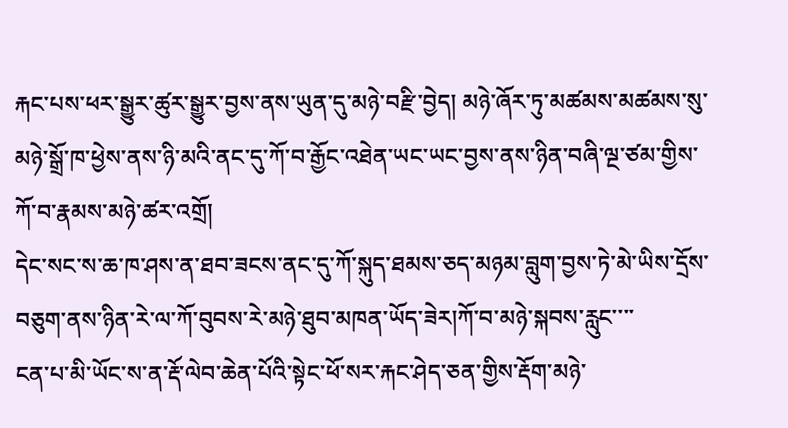རྐང་པས་ཕར་སྒྱུར་ཚུར་སྒྱུར་བྱས་ནས་ཡུན་དུ་མཉེ་བརྫི་བྱེད། མཉེ་ཞོར་ཏུ་མཚམས་མཚམས་སུ་མཉེ་སྒྲོ་ཁ་ཕྱེས་ནས་ཉི་མའི་ནང་དུ་ཀོ་བ་རྒྱོང་འཐེན་ཡང་ཡང་བྱས་ནས་ཉིན་བཞི་ལྔ་ཙམ་གྱིས་ཀོ་བ་རྣམས་མཉེ་ཚར་འགྲོ།
དེང་སང་ས་ཆ་ཁ་ཤས་ན་ཐབ་ཟངས་ནང་དུ་ཀོ་སྐུད་ཐམས་ཅད་མཉམ་བླུག་བྱས་ཏེ་མེ་ཡིས་དྲོས་བཅུག་ནས་ཉིན་རེ་ལ་ཀོ་བུབས་རེ་མཉེ་ཐུབ་མཁན་ཡོད་ཟེར།ཀོ་བ་མཉེ་སྐབས་རླུང་་་་
ངན་པ་མི་ཡོང་ས་ན་རྡོ་ལེབ་ཆེན་པོའི་སྟེང་ཕོ་སར་རྐང་ཤེད་ཅན་གྱིས་རྡོག་མཉེ་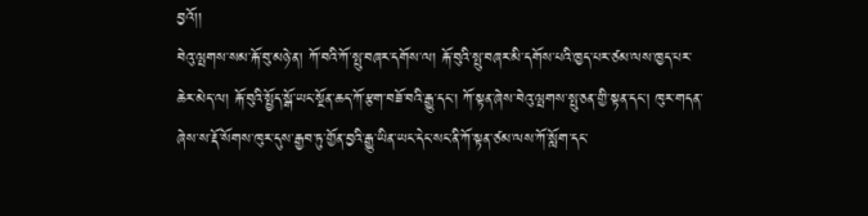བྱའོ།།
བེའུ་ལྤགས་སམ་རྐོ་བུ་མཉེ་ན། ཀོ་བའི་ཀོ་སྤུ་བཞར་དགོས་ལ། རྐོ་བུའི་སྤུ་བཞར་མི་དགོས་པའི་ཁྱད་པར་ཙམ་ལས་ཁྱད་པར་ཆེར་མེད་ལ། རྐོ་བུའི་སྤྱོད་སྒོ་ཡང་སྔོན་ཆད་ཀོ་རྩག་བཟོ་བའི་རྒྱུ་དང་། ཀོ་སྟན་ཞེས་བེའུ་ལྤགས་སྤུ་ཅན་གྱི་སྟན་དང་། ཁུར་གདན་ཞེས་ས་རྡོ་སོགས་ཁུར་དུས་རྒྱབ་ཏུ་གྱོན་བྱའི་རྒྱུ་ཡིན་ཡང་དེང་སང་ནི་ཀོ་སྟན་ཙམ་ལས་ཀོ་སློག་དང་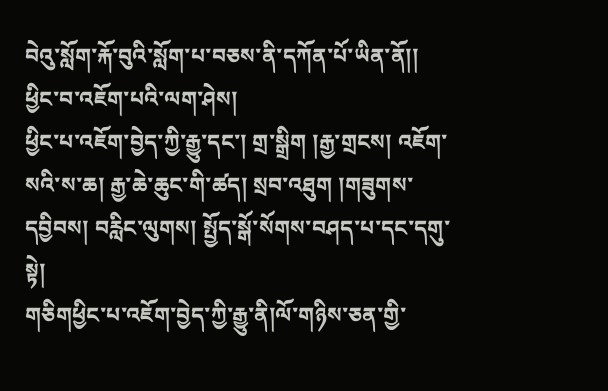བེའུ་སློག་རྐོ་བུའི་སློག་པ་བཅས་ནི་དཀོན་པོ་ཡིན་ནོ།།
ཕྱིང་བ་འཇོག་པའི་ལག་ཤེས།
ཕྱིང་པ་འཇོག་བྱེད་ཀྱི་རྒྱུ་དང་། གྲ་སྒྲིག །རྒྱ་གྲངས། འཇོག་སའི་ས་ཆ། རྒྱ་ཆེ་ཆུང་གི་ཚད། སྲབ་འཐུག །གཟུགས་དབྱིབས། བརླིང་ལུགས། སྤྱོད་སྒོ་སོགས་བཤད་པ་དང་དགུ་སྟེ།
གཅིགཕྱིང་པ་འཇོག་བྱེད་ཀྱི་རྒྱུ་ནི།ལོ་གཉིས་ཅན་གྱི་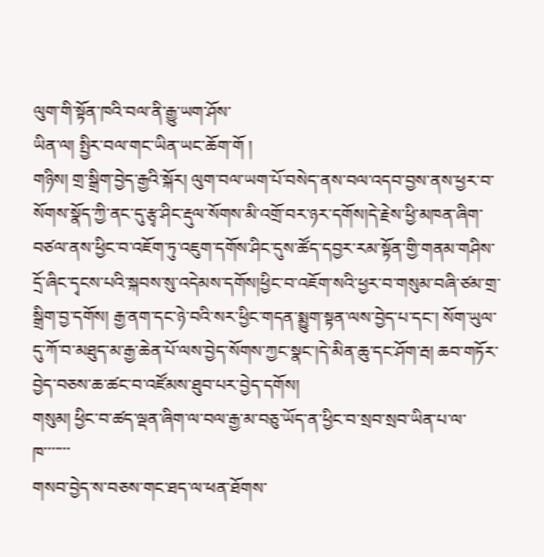ལུག་གི་སྟོན་ཁའི་བལ་ནི་རྒྱུ་ཡག་ཤོས་
ཡིན་ལ། སྤྱིར་བལ་གང་ཡིན་ཡང་ཆོག་གོ །
གཉིས། གྲ་སྒྲིག་བྱེད་རྒྱའི་སྐོར། ལུག་བལ་ཡག་པོ་བསེད་ནས་བལ་འདབ་བྱས་ནས་ཕྱར་བ་སོགས་སྣོད་ཀྱི་ནང་དུ་རྩྭ་ཤིང་རྡུལ་སོགས་མི་འགྲོ་བར་ཉར་དགོས།དེ་རྗེས་ཕྱི་མཁན་ཞིག་
བཙལ་ནས་ཕྱིང་བ་འཇོག་ཏུ་འཇུག་དགོས་ཤིང་དུས་ཚོད་དབྱར་རམ་སྟོན་གྱི་གནམ་གཤིས་དྲོ་ཞིང་དྭངས་པའི་སྐབས་སུ་འདེམས་དགོས།ཕྱིང་བ་འཇོག་སའི་ཕྱར་བ་གསུམ་བཞི་ཙམ་གྲ་སྒྲིག་བྱ་དགོས། རྒྱ་ནག་དང་ཉེ་བའི་སར་ཕྱིང་གདན་སྨྱུག་སྟན་ལས་བྱེད་པ་དང་། སོག་ཡུལ་དུ་ཀོ་བ་མཐུད་མ་རྒྱ་ཆེན་པོ་ལས་བྱེད་སོགས་ཀྱང་སྣང་།དེ་མིན་ཆུ་དང་ཤོག་རྦ། ཆབ་གཏོར་བྱེད་བཅས་ཆ་ཚང་བ་འཛོམས་ཐུབ་པར་བྱེད་དགོས།
གསུམ། ཕྱིང་བ་ཚད་ལྡན་ཞིག་ལ་བལ་རྒྱ་མ་བཅུ་ཡོད་ན་ཕྱིང་བ་སྲབ་སྲབ་ཡིན་པ་ལ་ཁ་་་་་་་
གསབ་བྱེད་ས་བཅས་གང་ཐད་ལ་ཕན་ཐོགས་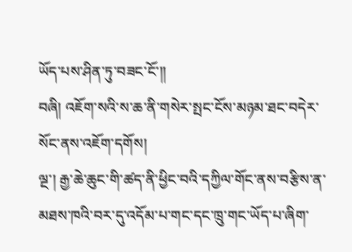ཡོད་པས་ཤིན་ཏུ་བཟང་ངོ་།།
བཞི། འཇོག་སའི་ས་ཆ་ནི་གསེར་སྤང་ངོས་མཉམ་ཐང་བདེར་སོང་ནས་འཇོག་དགོས།
ལྔ་། རྒྱ་ཆེ་ཆུང་གི་ཚད་ནི་ཕྱིང་བའི་དཀྱིལ་གོང་ནས་བརྩིས་ན་མཐས་ཁའི་བར་དུ་འདོམ་པ་གང་དང་ཁྲུ་གང་ཡོད་པ་ཞིག་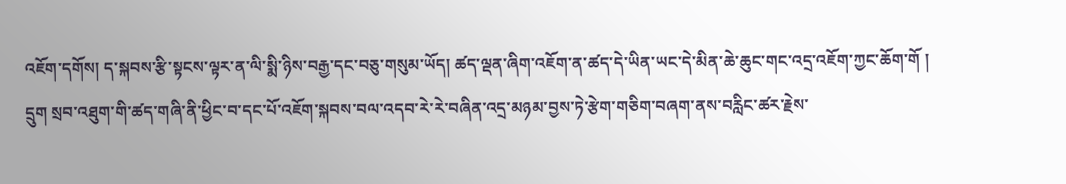འཇོག་དགོས། ད་སྐབས་རྩི་སྟངས་ལྟར་ན་ལི་སྨི་ཉིས་བརྒྱ་དང་བཅུ་གསུམ་ཡོད། ཚད་ལྡན་ཞིག་འཇོག་ན་ཚད་དེ་ཡིན་ཡང་དེ་མིན་ཆེ་ཆུང་གང་འདྲ་འཇོག་ཀྱང་ཆོག་གོ །
དྲུག སྲབ་འཐུག་གི་ཚད་གཞི་ནི་ཕྱིང་བ་དང་པོ་འཇོག་སྐབས་བལ་འདབ་རེ་རེ་བཞིན་འདྲ་མཉམ་བྱས་ཏེ་རྩེག་གཅིག་བཞག་ནས་བརླིང་ཚར་རྗེས་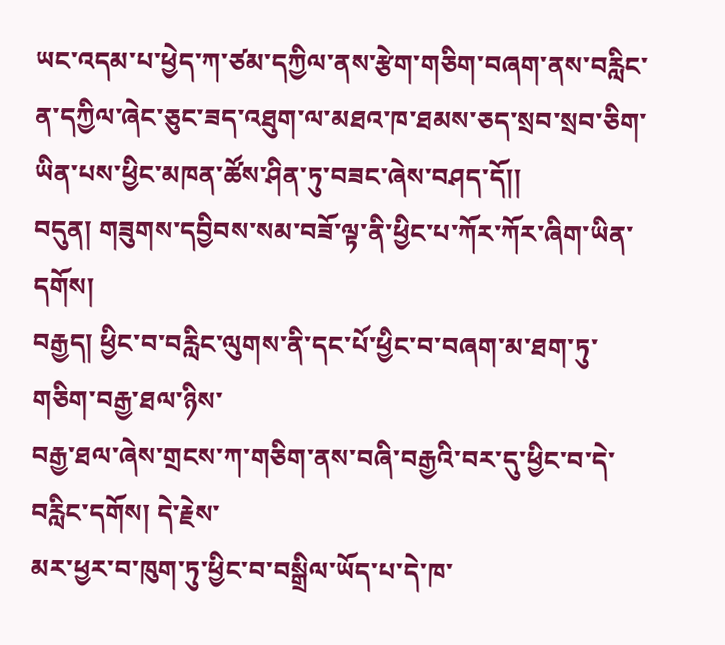ཡང་འདམ་པ་ཕྱེད་ཀ་ཙམ་དཀྱིལ་ནས་རྩེག་གཅིག་བཞག་ནས་བརླིང་ན་དཀྱིལ་ཞེང་ཅུང་ཟད་འཐུག་ལ་མཐའ་ཁ་ཐམས་ཅད་སྲབ་སྲབ་ཅིག་ཡིན་པས་ཕྱིང་མཁན་ཚོས་ཤིན་ཏུ་བཟང་ཞེས་བཤད་དོ།།
བདུན། གཟུགས་དབྱིབས་སམ་བཟོ་ལྟ་ནི་ཕྱིང་པ་ཀོར་ཀོར་ཞིག་ཡིན་དགོས།
བརྒྱད། ཕྱིང་བ་བརླིང་ལུགས་ནི་དང་པོ་ཕྱིང་བ་བཞག་མ་ཐག་ཏུ་གཅིག་བརྒྱ་ཐལ་ཉིས་
བརྒྱ་ཐལ་ཞེས་གྲངས་ཀ་གཅིག་ནས་བཞི་བརྒྱའི་བར་དུ་ཕྱིང་བ་དེ་བརླིང་དགོས། དེ་རྗེས་
མར་ཕྱར་བ་ཁུག་ཏུ་ཕྱིང་བ་བསྒྲིལ་ཡོད་པ་དེ་ཁ་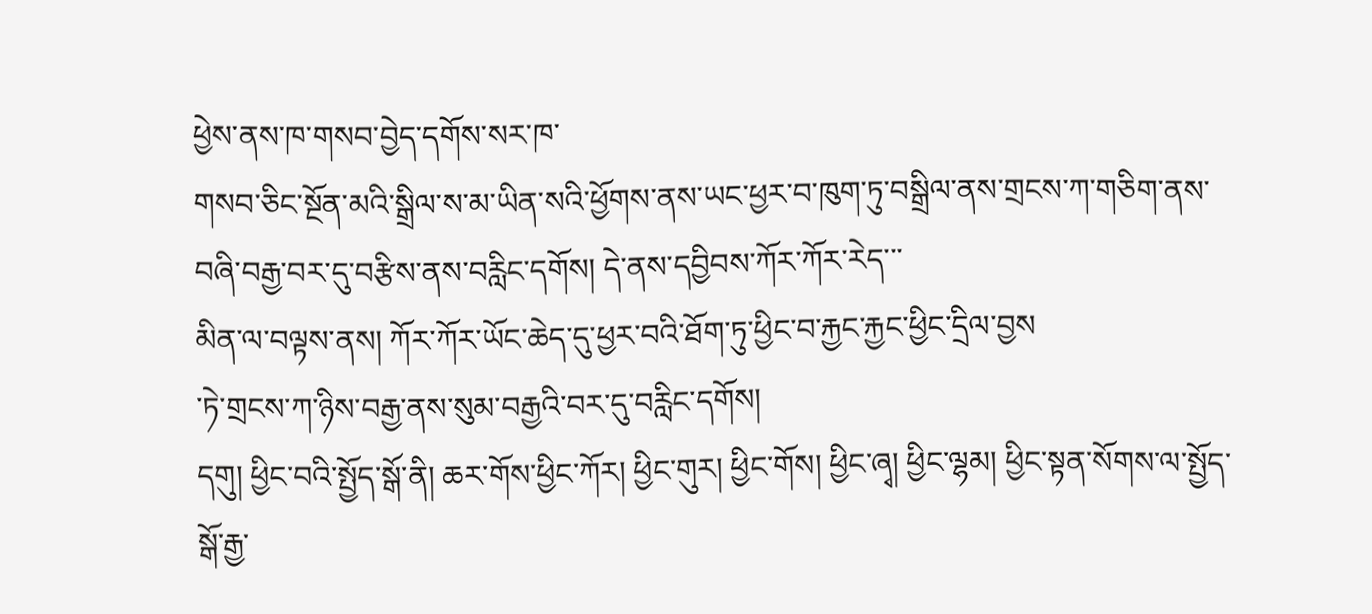ཕྱེས་ནས་ཁ་གསབ་བྱེད་དགོས་སར་ཁ་
གསབ་ཅིང་སྔོན་མའི་སྒྲིལ་ས་མ་ཡིན་སའི་ཕྱོགས་ནས་ཡང་ཕྱར་བ་ཁུག་ཏུ་བསྒྲིལ་ནས་གྲངས་ཀ་གཅིག་ནས་བཞི་བརྒྱ་བར་དུ་བརྩིས་ནས་བརླིང་དགོས། དེ་ནས་དབྱིབས་ཀོར་ཀོར་རེད་་་
མིན་ལ་བལྟས་ནས། ཀོར་ཀོར་ཡོང་ཆེད་དུ་ཕྱར་བའི་ཐོག་ཏུ་ཕྱིང་བ་རྐྱང་རྐྱང་ཕྱིང་དྲིལ་བྱས
་ཏེ་གྲངས་ཀ་ཉིས་བརྒྱ་ནས་སུམ་བརྒྱའི་བར་དུ་བརླིང་དགོས།
དགུ། ཕྱིང་བའི་སྤྱོད་སྒོ་ནི། ཆར་གོས་ཕྱིང་ཀོར། ཕྱིང་གུར། ཕྱིང་གོས། ཕྱིང་ཞྭ། ཕྱིང་ལྷམ། ཕྱིང་སྟན་སོགས་ལ་སྤྱོད་སྒོ་རྒྱ་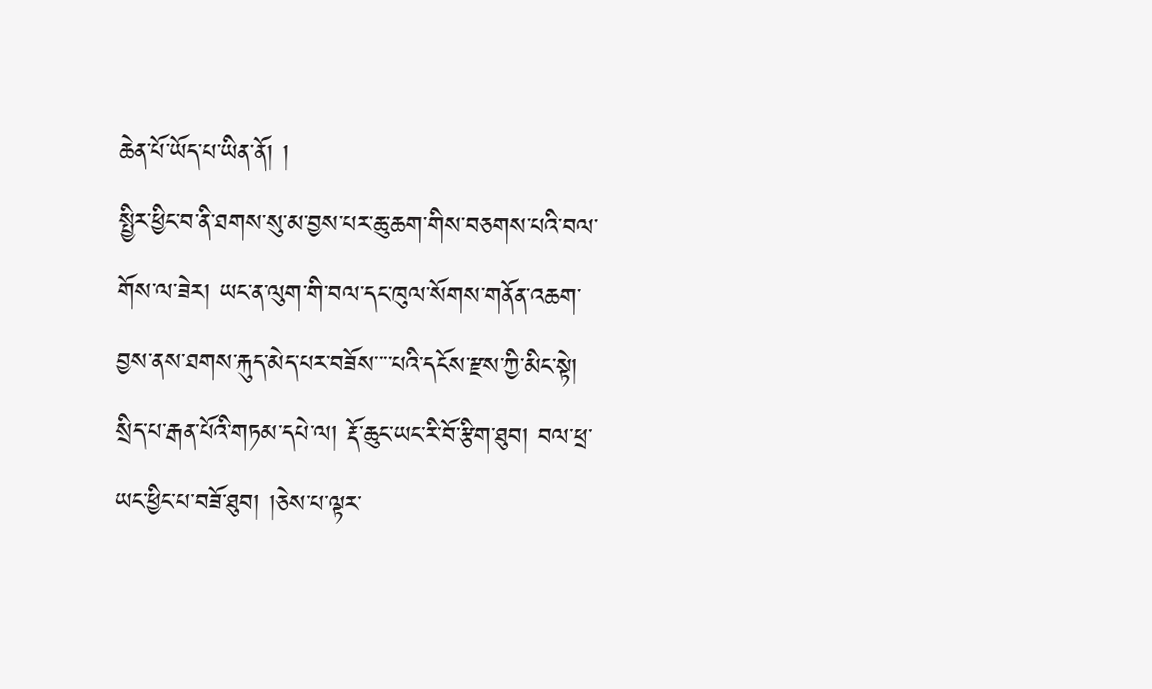ཆེན་པོ་ཡོད་པ་ཡིན་ནོ། །
སྤྱིར་ཕྱིང་བ་ནི་ཐགས་སུ་མ་བྱས་པར་ཆུ་ཆག་གིས་བཅགས་པའི་བལ་གོས་ལ་ཟེར། ཡང་ན་ལུག་གི་བལ་དང་ཁུལ་སོགས་གནོན་འཆག་བྱས་ནས་ཐགས་རྐུད་མེད་པར་བཟོས་་་་པའི་དངོས་རྫས་ཀྱི་མིང་སྟེ། སྲིད་པ་རྒན་པོའི་གཏམ་དཔེ་ལ། རྡོ་ཆུང་ཡང་རི་བོ་རྩིག་ཐུབ། བལ་ཕྲ་ཡང་ཕྱིང་པ་བཟོ་ཐུབ། །ཅེས་པ་ལྟར་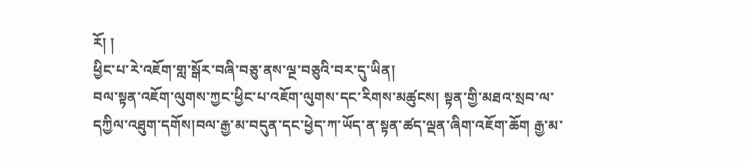རོ། །
ཕྱིང་པ་རེ་འཇོག་གླ་སྒོར་བཞི་བཅུ་ནས་ལྔ་བཅུའི་བར་དུ་ཡིན།
བལ་སྟན་འཇོག་ལུགས་ཀྱང་ཕྱིང་པ་འཇོག་ལུགས་དང་རིགས་མཚུངས། སྟན་གྱི་མཐའ་སྲབ་ལ་དཀྱིལ་འཐུག་དགོས།བལ་རྒྱ་མ་བདུན་དང་ཕྱེད་ཀ་ཡོད་ན་སྟན་ཚད་ལྡན་ཞིག་འཇོག་ཆོག རྒྱ་མ་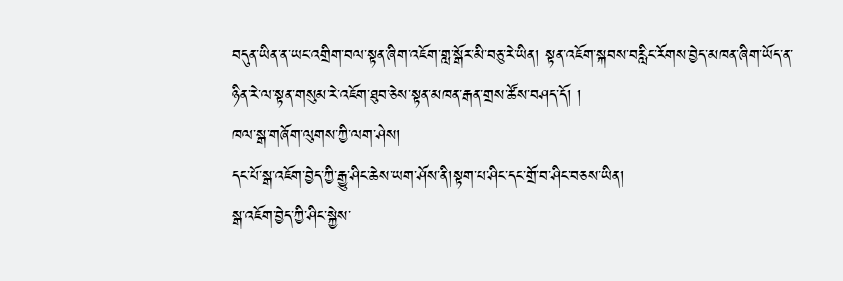བདུན་ཡིན་ན་ཡང་འགྲིག་བལ་སྟན་ཞིག་འཇོག་གླ་སྒོར་མི་བཅུ་རེ་ཡིན། སྟན་འཇོག་སྐབས་བརླིང་རོགས་བྱེད་མཁན་ཞིག་ཡོད་ན་ཉིན་རེ་ལ་སྟན་གསུམ་རེ་འཇོག་ཐུབ་ཅེས་སྟན་མཁན་རྒན་གྲས་ཚོས་བཤད་དོ། །
ཁལ་སྒ་གཞོག་ལུགས་ཀྱི་ལག་ཤེས།
དང་པོ་སྒ་འཇོག་བྱེད་ཀྱི་རྒྱུ་ཤིང་ཆེས་ཡག་ཤོས་ནི།སྟག་པ་ཤིང་དང་གྲོ་བ་ཤིང་བཅས་ཡིན།
སྒ་འཇོག་བྱེད་ཀྱི་ཤིང་སྐྱེས་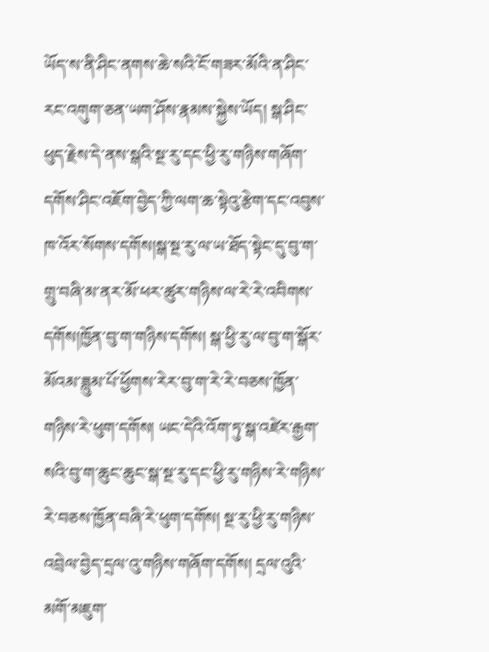ཡོད་ས་ནི་ཤིང་ནགས་ཆེ་སའི་ངོ་གཟར་མོའི་ན་ཤིང་རང་འགུག་ཅན་ཡག་ཤོས་རྣམས་སྐྱེས་ཡོད། སྒ་ཤིང་ཕུད་རྗེས་དེ་ནས་སྒའི་སྔ་རུ་དང་ཕྱི་རུ་གཉིས་གཞོག་དགོས་ཤིང་འཇོག་བྱེད་ཀྱི་ལག་ཆ་སྟེའུ་རྩེག་དང་འབུས་ཁ་འོར་སོགས་དགོས།སྒ་སྔ་རུ་ལ་ཡ་ཐོད་སྟེང་དུ་བུ་ག་གྲུ་བཞི་མ་ནར་མོ་ཕར་ཚུར་གཉིས་ལ་རེ་རེ་འབིགས་དགོས།ཁྱོན་བུ་ག་གཉིས་དགོས། སྒ་ཕྱི་རུ་ལ་བུ་ག་སྒོར་མོའམ་ཟླུམ་པོ་ཕྱོགས་རེར་བུ་ག་རེ་རེ་བཅས་ཁྱོན་གཉིས་རེ་ཕུག་དགོས། ཡང་དེའི་འོག་ཏུ་སྒ་འཛེར་རྒྱག་སའི་བུ་ག་ཆུང་ཆུང་སྒ་སྔ་རུ་དང་ཕྱི་རུ་གཉིས་རེ་གཉིས་རེ་བཅས་ཁྱོན་བཞི་རེ་ཕུག་དགོས། སྔ་རུ་ཕྱི་རུ་གཉིས་འབྲེལ་བྱེད་དྲལ་འུ་གཉིས་གཞོག་དགོས། དྲལ་འུའི་མགོ་མཇུག་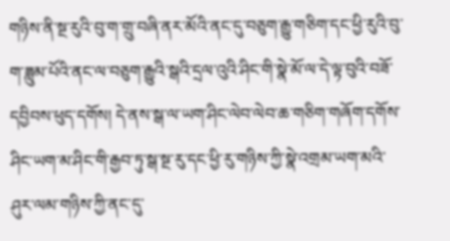གཉིས་ནི་སྔ་རུའི་བུ་ག་གྲུ་བཞི་ནར་མོའི་ནང་དུ་བཅུག་རྒྱུ་གཅིག་དང་ཕྱི་རུའི་བུ་ག་ཟླུམ་པོའི་ནང་ལ་བཅུག་རྒྱུའི་སྒའི་དྲལ་འུའི་ཤིང་གི་སྣེ་མོ་ལ་དེ་ལྟ་བུའི་བཟོ་དབྱིབས་ཕུད་དགོས། དེ་ནས་སྒ་ལ་ཡག་ཤིང་ལེབ་ལེབ་ཆ་གཅིག་གཞོག་དགོས་ཤིང་ཡག་མ་ཤིང་གི་རྒྱབ་ཏུ་སྒ་སྔ་རུ་དང་ཕྱི་རུ་གཉིས་ཀྱི་སྣེ་འགྲམ་ཡག་མའི་ཤུར་ལམ་གཉིས་ཀྱི་ནང་དུ་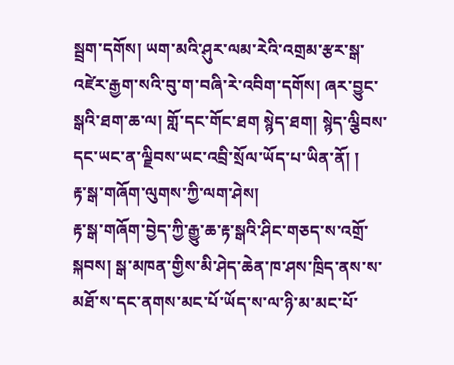སྦྲག་དགོས། ཡག་མའི་ཤུར་ལམ་རེའི་འགྲམ་རྩར་སྒ་འཛེར་རྒྱག་སའི་བུ་ག་བཞི་རེ་འབིག་དགོས། ཞར་བྱུང་སྒའི་ཐག་ཆ་ལ། གློ་དང་གོང་ཐག སྙེད་ཐག། སྙེད་ལྕིབས་དང་ཡང་ན་ལྗིབས་ཡང་འབྲི་སྲོལ་ཡོད་པ་ཡིན་ནོ། །
རྟ་སྒ་གཞོག་ལུགས་ཀྱི་ལག་ཤེས།
རྟ་སྒ་གཞོག་བྱེད་ཀྱི་རྒྱུ་ཆ་རྟ་སྒའི་ཤིང་གཅད་ས་འགྲོ་སྐབས། སྒ་མཁན་གྱིས་མི་ཤེད་ཆེན་ཁ་ཤས་ཁྲིད་ནས་ས་མཐོ་ས་དང་ནགས་མང་པོ་ཡོད་ས་ལ་ཉི་མ་མང་པོ་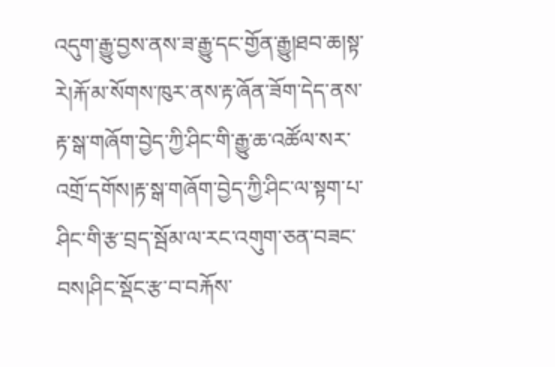འདུག་རྒྱུ་བྱས་ནས་ཟ་རྒྱུ་དང་གྱོན་རྒྱུ།ཐབ་ཆ།སྟ་རེ།རྐོ་མ་སོགས་ཁུར་ནས་རྟ་ཞོན་ཟོག་དེད་ནས་རྟ་སྒ་གཞོག་བྱེད་ཀྱི་ཤིང་གི་རྒྱུ་ཆ་འཚོལ་སར་འགྲོ་དགོས།རྟ་སྒ་གཞོག་བྱེད་ཀྱི་ཤིང་ལ་སྟག་པ་ཤིང་གི་རྩ་བྲད་སྦོམ་ལ་རང་འགུག་ཅན་བཟང་བས།ཤིང་སྡོང་རྩ་བ་བརྐོས་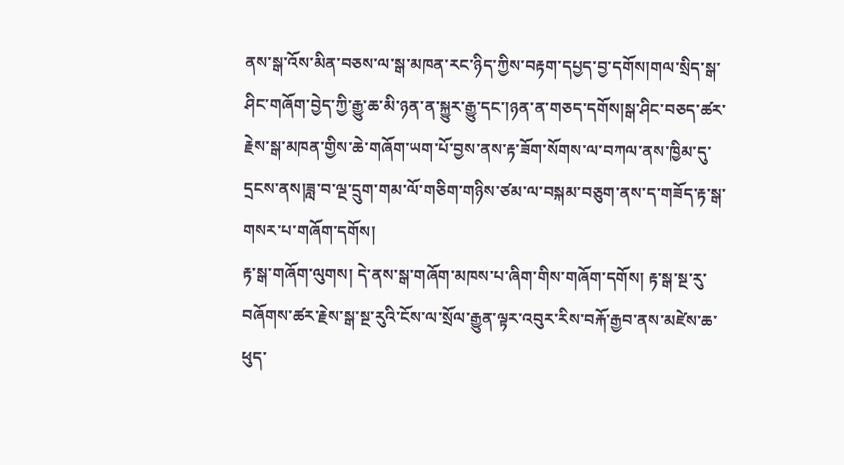ནས་སྒ་འོས་མིན་བཅས་ལ་སྒ་མཁན་རང་ཉིད་ཀྱིས་བརྟག་དཔྱད་བྱ་དགོས།གལ་སྲིད་སྒ་ཤིང་གཞོག་བྱེད་ཀྱི་རྒྱུ་ཆ་མི་ཉན་ན་སྐྱུར་རྒྱུ་དང་།ཉན་ན་གཅད་དགོས།སྒ་ཤིང་བཅད་ཚར་རྗེས་སྒ་མཁན་གྱིས་ཆེ་གཞོག་ཡག་པོ་བྱས་ནས་རྟ་ཟོག་སོགས་ལ་བཀལ་ནས་ཁྱིམ་དུ་དྲངས་ནས།ཟླ་བ་ལྔ་དྲུག་གམ་ལོ་གཅིག་གཉིས་ཙམ་ལ་བསྐམ་བཅུག་ནས་ད་གཟོད་རྟ་སྒ་གསར་པ་གཞོག་དགོས།
རྟ་སྒ་གཞོག་ལུགས། དེ་ནས་སྒ་གཞོག་མཁས་པ་ཞིག་གིས་གཞོག་དགོས། རྟ་སྒ་སྔ་རུ་བཞོགས་ཚར་རྗེས་སྒ་སྔ་རུའི་ངོས་ལ་སྲོལ་རྒྱུན་ལྟར་འབུར་རིས་བརྐོ་རྒྱབ་ནས་མཛེས་ཆ་ཕུད་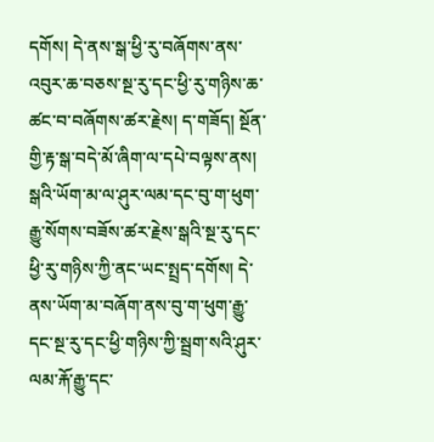དགོས། དེ་ནས་སྒ་ཕྱི་རུ་བཞོགས་ནས་འབུར་ཆ་བཅས་སྔ་རུ་དང་ཕྱི་རུ་གཉིས་ཆ་ཚང་བ་བཞོགས་ཚར་རྗེས། ད་གཟོད། སྔོན་གྱི་རྟ་སྒ་བདེ་མོ་ཞིག་ལ་དཔེ་བལྟས་ནས། སྒའི་ཡོག་མ་ལ་ཤུར་ལམ་དང་བུ་ག་ཕུག་རྒྱུ་སོགས་བཟོས་ཚར་རྗེས་སྒའི་སྔ་རུ་དང་ཕྱི་རུ་གཉིས་ཀྱི་ནང་ཡང་སྤྲད་དགོས། དེ་ནས་ཡོག་མ་བཞོག་ནས་བུ་ག་ཕུག་རྒྱུ་དང་སྔ་རུ་དང་ཕྱི་གཉིས་ཀྱི་སྦྲག་སའི་ཤུར་ལམ་རྐོ་རྒྱུ་དང་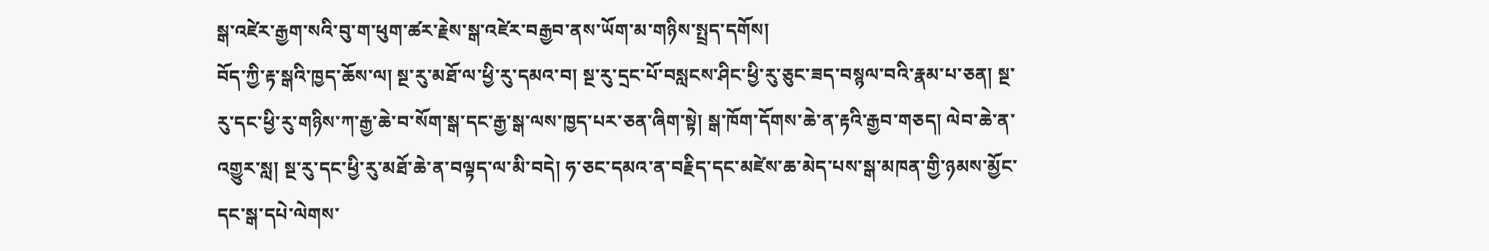སྒ་འཛེར་རྒྱག་སའི་བུ་ག་ཕུག་ཚར་རྗེས་སྒ་འཛེར་བརྒྱབ་ནས་ཡོག་མ་གཉིས་སྤྲད་དགོས།
བོད་ཀྱི་རྟ་སྒའི་ཁྱད་ཆོས་ལ། སྔ་རུ་མཐོ་ལ་ཕྱི་རུ་དམའ་བ། སྔ་རུ་དྲང་པོ་བསླངས་ཤིང་ཕྱི་རུ་ཅུང་ཟད་བསྙལ་བའི་རྣམ་པ་ཅན། སྔ་རུ་དང་ཕྱི་རུ་གཉིས་ཀ་རྒྱ་ཆེ་བ་སོག་སྒ་དང་རྒྱ་སྒ་ལས་ཁྱད་པར་ཅན་ཞིག་སྟེ། སྒ་ཁོག་དོགས་ཆེ་ན་རྟའི་རྒྱབ་གཅད། ལེབ་ཆེ་ན་འགྱུར་སླ། སྔ་རུ་དང་ཕྱི་རུ་མཐོ་ཆེ་ན་བལྟད་ལ་མི་བདེ། ཧ་ཅང་དམའ་ན་བརྗིད་དང་མཛེས་ཆ་མེད་པས་སྒ་མཁན་གྱི་ཉམས་མྱོང་དང་སྒ་དཔེ་ལེགས་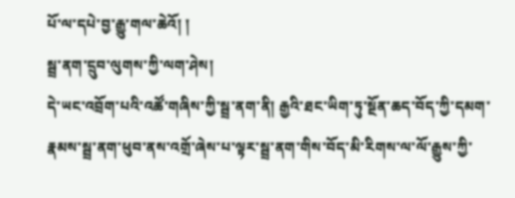པོ་ལ་དཔེ་བྱ་རྒྱུ་གལ་ཆེའོ། །
སྦྲ་ནག་དྲུབ་ལུགས་ཀྱི་ལག་ཤེས།
དེ་ཡང་འབྲོག་པའི་འཚོ་གཞིས་ཀྱི་སྦྲ་ནག་ནི། རྒྱའི་ཐང་ཡིག་ཏུ་སྔོན་ཆད་བོད་ཀྱི་དམག་རྣམས་སྦྲ་ནག་ཕུབ་ནས་འགྲོ་ཞེས་པ་ལྟར་སྦྲ་ནག་གིས་བོད་མི་རིགས་ལ་ལོ་རྒྱུས་ཀྱི་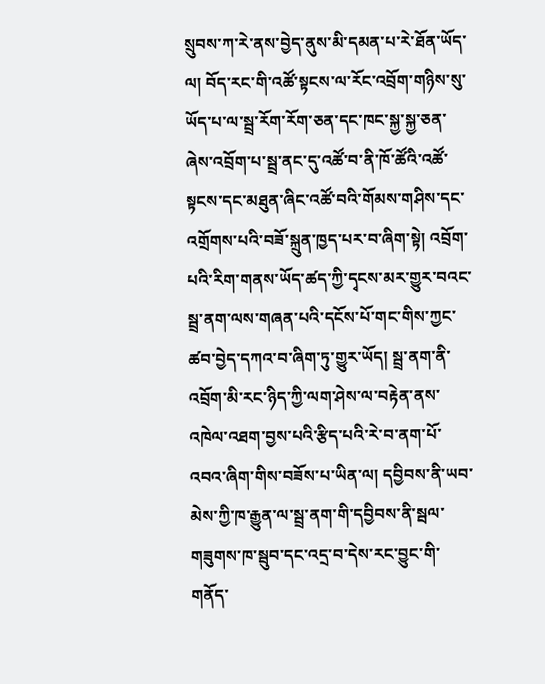སྲུབས་ཀ་རེ་ནས་བྱེད་ནུས་མི་དམན་པ་རེ་ཐོན་ཡོད་ལ། བོད་རང་གི་འཚོ་སྟངས་ལ་རོང་འབྲོག་གཉིས་སུ་ཡོད་པ་ལ་སྦྲ་རོག་རོག་ཅན་དང་ཁང་སྐྱ་སྐྱ་ཅན་ཞེས་འབྲོག་པ་སྦྲ་ནང་དུ་འཚོ་བ་ནི་ཁོ་ཚོའི་འཚོ་སྟངས་དང་མཐུན་ཞིང་འཚོ་བའི་གོམས་གཤིས་དང་འགྲོགས་པའི་བཟོ་སྐྲུན་ཁྱད་པར་བ་ཞིག་སྟེ། འབྲོག་པའི་རིག་གནས་ཡོད་ཚད་ཀྱི་དྭངས་མར་གྱུར་བའང་སྦྲ་ནག་ལས་གཞན་པའི་དངོས་པོ་གང་གིས་ཀྱང་ཚབ་བྱེད་དཀའ་བ་ཞིག་ཏུ་གྱུར་ཡོད། སྦྲ་ནག་ནི་འབྲོག་མི་རང་ཉིད་ཀྱི་ལག་ཤེས་ལ་བརྟེན་ནས་འཁེལ་འཐག་བྱས་པའི་རྩིད་པའི་རེ་བ་ནག་པོ་འབའ་ཞིག་གིས་བཟོས་པ་ཡིན་ལ། དབྱིབས་ནི་ཡབ་མེས་ཀྱི་ཁ་རྒྱུན་ལ་སྦྲ་ནག་གི་དབྱིབས་ནི་སྦལ་གཟུགས་ཁ་སྦུབ་དང་འདྲ་བ་དེས་རང་བྱུང་གི་གནོད་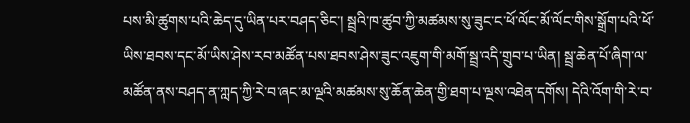པས་མི་ཚུགས་པའི་ཆེད་དུ་ཡིན་པར་བཤད་ཅིང་། སྦྲའི་ཁ་ཚུབ་ཀྱི་མཚམས་སུ་ཟུང་ང་ཕོ་ལོང་མོ་ལོང་གིས་སྒྲོག་པའི་ཕོ་ཡིས་ཐབས་དང་མོ་ཡིས་ཤེས་རབ་མཚོན་པས་ཐབས་ཤེས་ཟུང་འཇུག་གི་མགོ་སྦྲ་འདི་གྲུབ་པ་ཡིན། སྦྲ་ཆེན་པོ་ཞིག་ལ་མཚོན་ནས་བཤད་ན་ཀླད་ཀྱི་རེ་བ་ཞང་མ་ལྔའི་མཚམས་སུ་ཆོན་ཆེན་གྱི་ཐག་པ་ལྔས་འཐེན་དགོས། དེའི་འོག་གི་རེ་བ་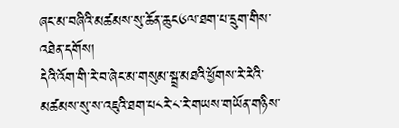ཞང་མ་བཞིའི་མཚམས་སུ་ཆོན་ཆུང༦ལ་ཐག་པ་དྲུག་གིས་འཐེན་དགོས།
དེའི་འོག་གི་རེ་བ་ཞེང་མ་གསུམ་སྦྲ་མཐའི་ཕྱོགས་རེ་རེའི་མཚམས་སུ་ས་འཇུའི་ཐག་པ༨རེ་༨་རེ་གཡས་གཡོན་གཉིས་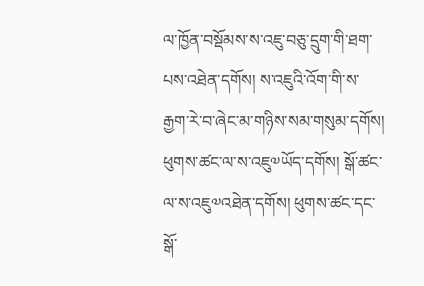ལ་ཁྱོན་བསྡོམས་ས་འཇུ་བཅུ་དྲུག་གི་ཐག་པས་འཐེན་དགོས། ས་འཇུའི་འོག་གི་ས་རྒྱག་རེ་བ་ཞེང་མ་གཉིས་སམ་གསུམ་དགོས། ཕུགས་ཚང་ལ་ས་འཇུ༧ཡོད་དགོས། སྒོ་ཚང་ལ་ས་འཇུ༧འཐེན་དགོས། ཕུགས་ཚང་དང་སྒོ་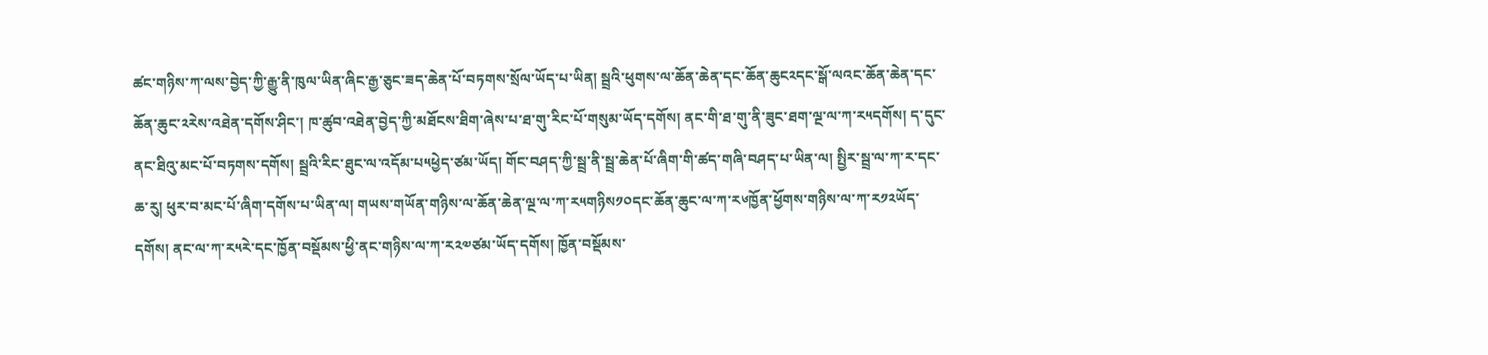ཚང་གཉིས་ཀ་ལས་བྱེད་ཀྱི་རྒྱུ་ནི་ཁུལ་ཡིན་ཞིང་རྒྱ་ཅུང་ཟད་ཆེན་པོ་བཏགས་སྲོལ་ཡོད་པ་ཡིན། སྦྲའི་ཕུགས་ལ་ཆོན་ཆེན་དང་ཆོན་ཆུང༢དང་སྒོ་ལའང་ཆོན་ཆེན་དང་ཆོན་ཆུང་༢རེས་འཐེན་དགོས་ཤིང་། ཁ་ཚུབ་འཐེན་བྱེད་ཀྱི་མཐོངས་ཐིག་ཞེས་པ་ཐ་གུ་རིང་པོ་གསུམ་ཡོད་དགོས། ནང་གི་ཐ་གུ་ནི་ཟུང་ཐག་ལྔ་ལ་ཀ་ར༥དགོས། ད་དུང་ནང་ཐིའུ་མང་པོ་བཏགས་དགོས། སྦྲའི་རིང་ཐུང་ལ་འདོམ་པ༥ཕྱེད་ཙམ་ཡོད། གོང་བཤད་ཀྱི་སྦྲ་ནི་སྦྲ་ཆེན་པོ་ཞིག་གི་ཚད་གཞི་བཤད་པ་ཡིན་ལ། སྤྱིར་སྦྲ་ལ་ཀ་ར་དང་ཆ་རུ། ཕུར་བ་མང་པོ་ཞིག་དགོས་པ་ཡིན་ལ། གཡས་གཡོན་གཉིས་ལ་ཆོན་ཆེན་ལྔ་ལ་ཀ་ར༥གཉིས༡༠དང་ཆོན་ཆུང་ལ་ཀ་ར༦ཁྱོན་ཕྱོགས་གཉིས་ལ་ཀ་ར༡༢ཡོད་དགོས། ནང་ལ་ཀ་ར༥རེ་དང་ཁྱོན་བསྡོམས་ཕྱི་ནང་གཉིས་ལ་ཀ་ར༢༧ཙམ་ཡོད་དགོས། ཁྱོན་བསྡོམས་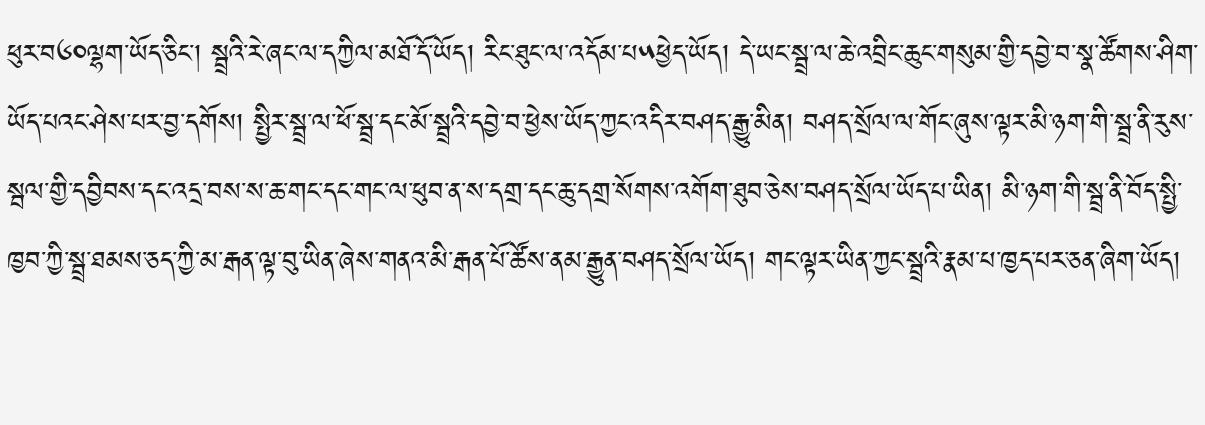ཕུར་བ༦༠ལྷག་ཡོད་ཅིང་། སྦྲའི་རེ་ཞང་ལ་དཀྱིལ་མཐོ་དོ་ཡོད། རིང་ཐུང་ལ་འདོམ་པ༥ཕྱེད་ཡོད། དེ་ཡང་སྦྲ་ལ་ཆེ་འབྲིང་ཆུང་གསུམ་གྱི་དབྱེ་བ་སྣ་ཚོགས་ཤིག་ཡོད་པའང་ཤེས་པར་བྱ་དགོས། སྤྱིར་སྦྲ་ལ་ཕོ་སྦྲ་དང་མོ་སྦྲའི་དབྱེ་བ་ཕྱེས་ཡོད་ཀྱང་འདིར་བཤད་རྒྱུ་མིན། བཤད་སྲོལ་ལ་གོང་ཞུས་ལྟར་མི་ཉག་གི་སྦྲ་ནི་རུས་སྦལ་གྱི་དབྱིབས་དང་འདྲ་བས་ས་ཆ་གང་དང་གང་ལ་ཕུབ་ན་ས་དགྲ་དང་ཆུ་དགྲ་སོགས་འགོག་ཐུབ་ཅེས་བཤད་སྲོལ་ཡོད་པ་ཡིན། མི་ཉག་གི་སྦྲ་ནི་བོད་སྤྱི་ཁྱབ་ཀྱི་སྦྲ་ཐམས་ཅད་ཀྱི་མ་རྒན་ལྟ་བུ་ཡིན་ཞེས་གནའ་མི་རྒན་པོ་ཚོས་ནམ་རྒྱུན་བཤད་སྲོལ་ཡོད། གང་ལྟར་ཡིན་ཀྱང་སྦྲའི་རྣམ་པ་ཁྱད་པར་ཅན་ཞིག་ཡོད།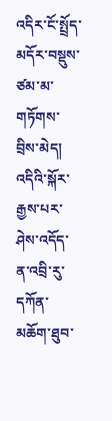འདིར་ངོ་སྤྲོད་མདོར་བསྡུས་ཙམ་མ་གཏོགས་བྲིས་མེད། འདིའི་སྐོར་རྒྱས་པར་ཤེས་འདོད་ན་འབྲི་རུ་དཀོན་མཆོག་ཐུབ་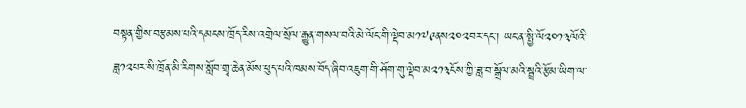བསྟན་གྱིས་བརྩམས་པའི་དམངས་ཁྲོད་རིས་འགྲེལ་སྲོལ་རྒྱུན་གསལ་བའི་མེ་ལོང་གི་ལྡེབ་མ༡༧༩ནས༢༠༢བར་དང་། ཡང་ན་སྤྱི་ལོ༢༠༡༣ལོའི་ཟླ༡༢པར་སི་ཁྲོན་མི་རིགས་སློབ་གྲྭ་ཆེན་མོས་ཕུད་པའི་ཁམས་བོད་ཞིབ་འཇུག་གི་ཤོག་གུ་ལྡེབ་མ༢༡༣ངོས་ཀྱི་ཟླ་བ་སྒྲོལ་མའི་སྦྲའི་རྩོམ་ཡིག་ལ་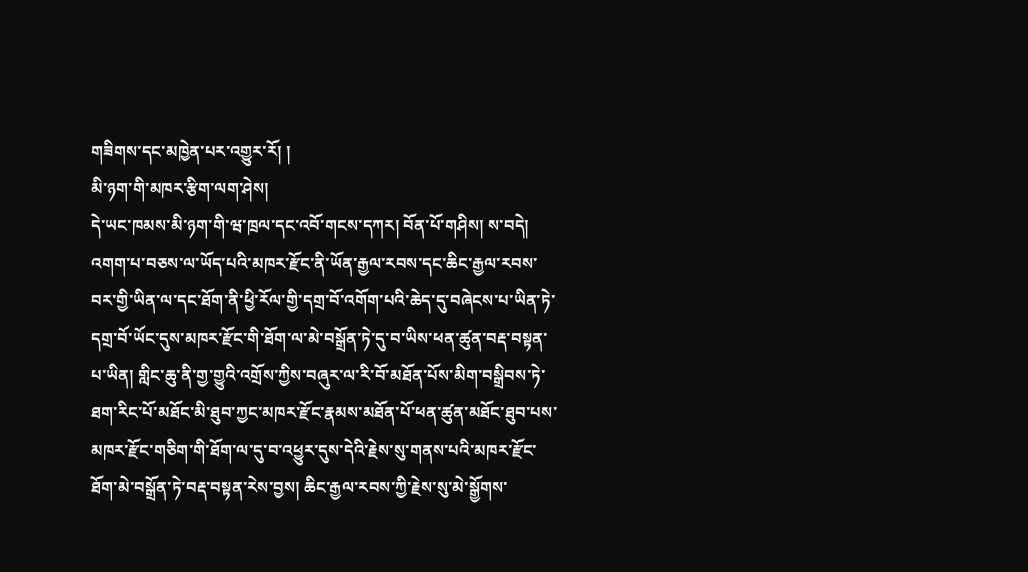གཟིགས་དང་མཁྱེན་པར་འགྱུར་རོ། །
མི་ཉག་གི་མཁར་རྩིག་ལག་ཤེས།
དེ་ཡང་ཁམས་མི་ཉག་གི་ཝ་ཁྲལ་དང་འབོ་གངས་དཀར། བོན་པོ་གཤིས། ས་བདེ། འགག་པ་བཅས་ལ་ཡོད་པའི་མཁར་རྫོང་ནི་ཡོན་རྒྱལ་རབས་དང་ཆིང་རྒྱལ་རབས་བར་གྱི་ཡིན་ལ་དང་ཐོག་ནི་ཕྱི་རོལ་གྱི་དགྲ་བོ་འགོག་པའི་ཆེད་དུ་བཞེངས་པ་ཡིན་ཏེ་དགྲ་བོ་ཡོང་དུས་མཁར་རྫོང་གི་ཐོག་ལ་མེ་བསྒྲོན་ཏེ་དུ་བ་ཡིས་ཕན་ཚུན་བརྡ་བསྟན་པ་ཡིན། གླིང་ཆུ་ནི་གྱ་གྱུའི་འགྲོས་ཀྱིས་བཞུར་ལ་རི་བོ་མཐོན་པོས་མིག་བསྒྲིབས་ཏེ་ཐག་རིང་པོ་མཐོང་མི་ཐུབ་ཀྱང་མཁར་རྫོང་རྣམས་མཐོན་པོ་ཕན་ཚུན་མཐོང་ཐུབ་པས་མཁར་རྫོང་གཅིག་གི་ཐོག་ལ་དུ་བ་འཕྱུར་དུས་དེའི་རྗེས་སུ་གནས་པའི་མཁར་རྫོང་ཐོག་མེ་བསྒྲོན་ཏེ་བརྡ་བསྟན་རེས་བྱས། ཆིང་རྒྱལ་རབས་ཀྱི་རྗེས་སུ་མེ་སྒྱོགས་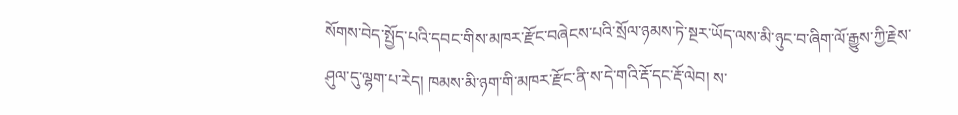སོགས་བེད་སྤྱོད་པའི་དབང་གིས་མཁར་རྫོང་བཞེངས་པའི་སྲོལ་ཉམས་ཏེ་སྔར་ཡོད་ལས་མི་ཉུང་བ་ཞིག་ལོ་རྒྱུས་ཀྱི་རྗེས་ཤུལ་དུ་ལྷག་པ་རེད། ཁམས་མི་ཉག་གི་མཁར་རྫོང་ནི་ས་དེ་གའི་རྡོ་དང་རྡོ་ལེབ། ས་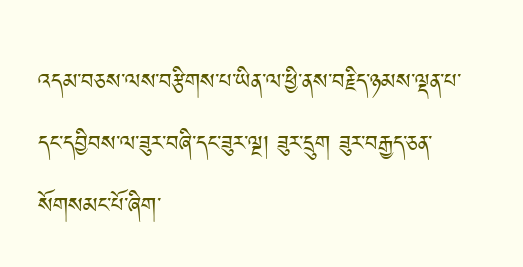འདམ་བཅས་ལས་བརྩིགས་པ་ཡིན་ལ་ཕྱི་ནས་བརྗིད་ཉམས་ལྡན་པ་དང་དབྱིབས་ལ་ཟུར་བཞི་དང་ཟུར་ལྔ། ཟུར་དྲུག ཟུར་བརྒྱད་ཅན་སོགསམང་པོ་ཞིག་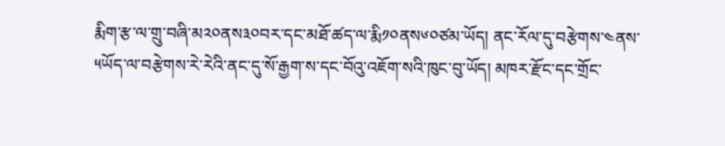རྨིག་རྩ་ལ་གྲུ་བཞི་མ༢༠ནས༣༠བར་དང་མཐོ་ཚད་ལ་རྨི༡༠ནས༦༠ཙམ་ཡོད། ནང་རོལ་དུ་བརྩེགས་༤ནས་༥ཡོད་ལ་བརྩེགས་རེ་རེའི་ནང་དུ་སོ་རྒྱག་ས་དང་བོའུ་འཇོག་སའི་ཁུང་བུ་ཡོད། མཁར་རྫོང་དང་གྲོང་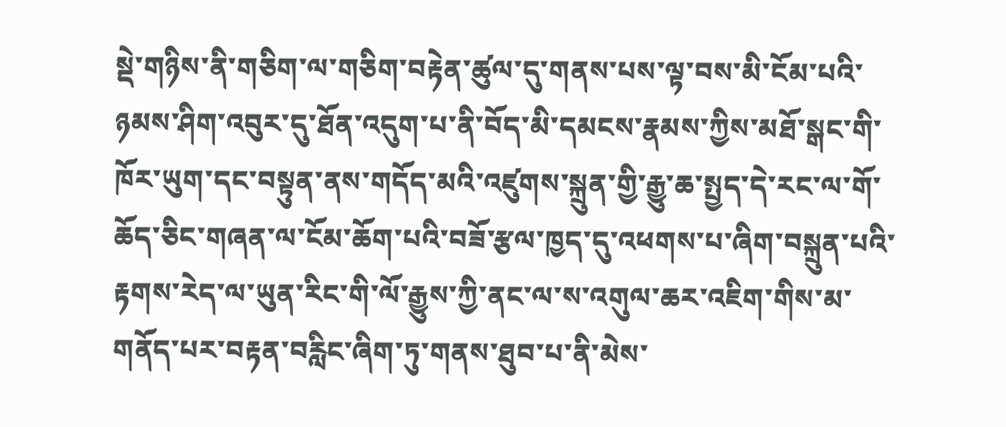སྡེ་གཉིས་ནི་གཅིག་ལ་གཅིག་བརྟེན་ཚུལ་དུ་གནས་པས་ལྟ་བས་མི་ངོམ་པའི་ཉམས་ཤིག་འབུར་དུ་ཐོན་འདུག་པ་ནི་བོད་མི་དམངས་རྣམས་ཀྱིས་མཐོ་སྒང་གི་ཁོར་ཡུག་དང་བསྟུན་ནས་གདོད་མའི་འཛུགས་སྐྲུན་གྱི་རྒྱུ་ཆ་སྤྱད་དེ་རང་ལ་གོ་ཆོད་ཅིང་གཞན་ལ་ངོམ་ཆོག་པའི་བཟོ་རྩལ་ཁྱད་དུ་འཕགས་པ་ཞིག་བསྐྲུན་པའི་རྟགས་རེད་ལ་ཡུན་རིང་གི་ལོ་རྒྱུས་ཀྱི་ནང་ལ་ས་འགུལ་ཆར་འཇིག་གིས་མ་གནོད་པར་བརྟན་བརླིང་ཞིག་ཏུ་གནས་ཐུབ་པ་ནི་མེས་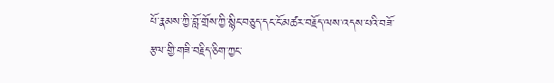པོ་རྣམས་ཀྱི་བློ་གྲོས་ཀྱི་སྙིང་བཅུད་དང་ངོ་མཚར་བརྗོད་ལས་འདས་པའི་བཟོ་རྩལ་གྱི་གཟི་བརྗིད་ཅིག་ཀྱང་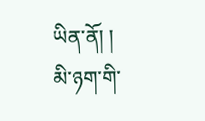ཡིན་ནོ། །
མི་ཉག་གི་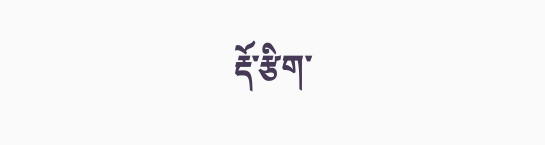རྡོ་རྩིག་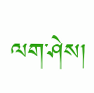ལག་ཤེས།